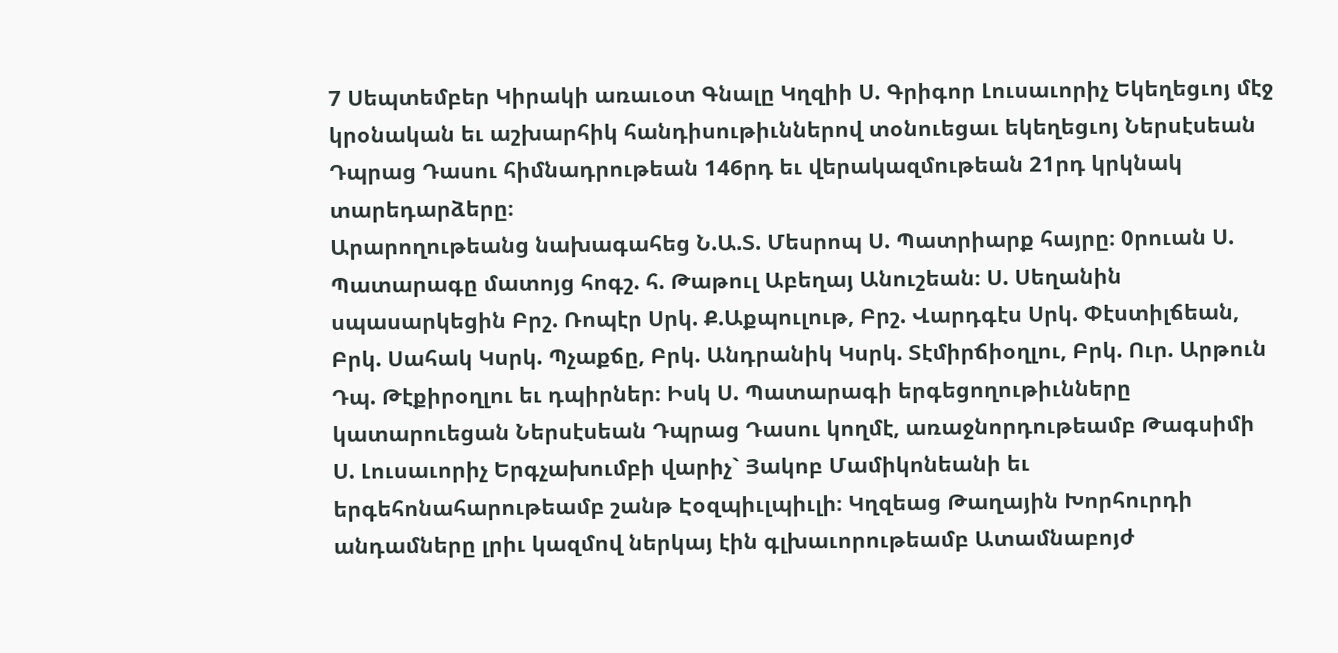7 Սեպտեմբեր Կիրակի առաւօտ Գնալը Կղզիի Ս. Գրիգոր Լուսաւորիչ Եկեղեցւոյ մէջ կրօնական եւ աշխարհիկ հանդիսութիւններով տօնուեցաւ եկեղեցւոյ Ներսէսեան Դպրաց Դասու հիմնադրութեան 146րդ եւ վերակազմութեան 21րդ կրկնակ տարեդարձերը։
Արարողութեանց նախագահեց Ն.Ա.Տ. Մեսրոպ Ս. Պատրիարք հայրը։ 0րուան Ս. Պատարագը մատոյց հոգշ. հ. Թաթուլ Աբեղայ Անուշեան։ Ս. Սեղանին սպասարկեցին Բրշ. Ռոպէր Սրկ. Ք.Աքպուլութ, Բրշ. Վարդգէս Սրկ. Փէստիլճեան, Բրկ. Սահակ Կսրկ. Պչաքճը, Բրկ. Անդրանիկ Կսրկ. Տէմիրճիօղլու, Բրկ. Ուր. Արթուն Դպ. Թէքիրօղլու եւ դպիրներ։ Իսկ Ս. Պատարագի երգեցողութիւնները կատարուեցան Ներսէսեան Դպրաց Դասու կողմէ, առաջնորդութեամբ Թագսիմի Ս. Լուսաւորիչ Երգչախումբի վարիչ` Յակոբ Մամիկոնեանի եւ երգեհոնահարութեամբ շանթ Էօզպիւլպիւլի։ Կղզեաց Թաղային Խորհուրդի անդամները լրիւ կազմով ներկայ էին գլխաւորութեամբ Ատամնաբոյժ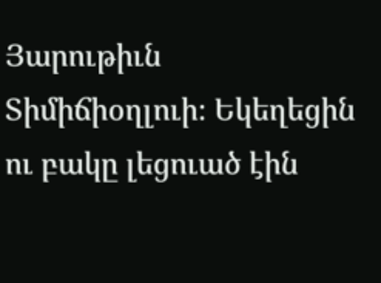Յարութիւն Տիմիճիօղլուի։ Եկեղեցին ու բակը լեցուած էին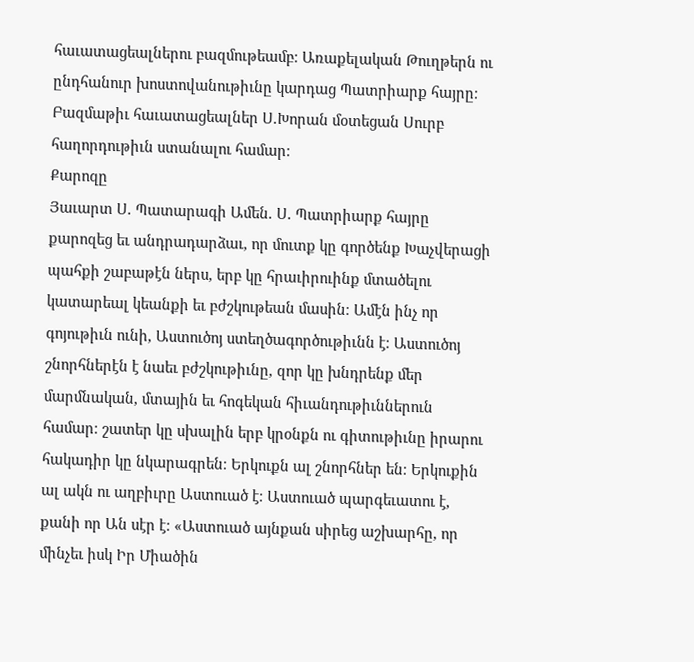հաւատացեալներու բազմութեամբ։ Առաքելական Թուղթերն ու ընդհանուր խոստովանութիւնը կարդաց Պատրիարք հայրը։ Բազմաթիւ հաւատացեալներ Ս.Խորան մօտեցան Սուրբ հաղորդութիւն ստանալու համար։
Քարոզը
Յաւարտ Ս. Պատարագի Ամեն. Ս. Պատրիարք հայրը քարոզեց եւ անդրադարձաւ, որ մուտք կը գործենք Խաչվերացի պահքի շաբաթէն ներս, երբ կը հրաւիրուինք մտածելու կատարեալ կեանքի եւ բժշկութեան մասին։ Ամէն ինչ որ գոյութիւն ունի, Աստուծոյ ստեղծագործութիւնն է։ Աստուծոյ շնորհներէն է նաեւ բժշկութիւնը, զոր կը խնդրենք մեր մարմնական, մտային եւ հոգեկան հիւանդութիւններուն համար։ շատեր կը սխալին երբ կրօնքն ու գիտութիւնը իրարու հակադիր կը նկարագրեն։ Երկուքն ալ շնորհներ են։ Երկուքին ալ ակն ու աղբիւրը Աստուած է։ Աստուած պարգեւատու է, քանի որ Ան սէր է։ «Աստուած այնքան սիրեց աշխարհը, որ մինչեւ իսկ Իր Միածին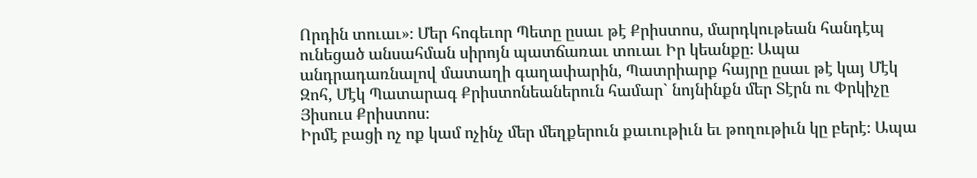Որդին տուաւ»։ Մեր հոգեւոր Պետը ըսաւ թէ Քրիստոս, մարդկութեան հանդէպ ունեցած անսահման սիրոյն պատճառաւ տուաւ Իր կեանքը։ Ապա անդրադառնալով մատաղի գաղափարին, Պատրիարք հայրը ըսաւ թէ կայ Մէկ Զոհ, Մէկ Պատարագ Քրիստոնեաներուն համար` նոյնինքն մեր Տէրն ու Փրկիչը Յիսուս Քրիստոս։
Իրմէ բացի ոչ ոք կամ ոչինչ մեր մեղքերուն քաւութիւն եւ թողութիւն կը բերէ։ Ապա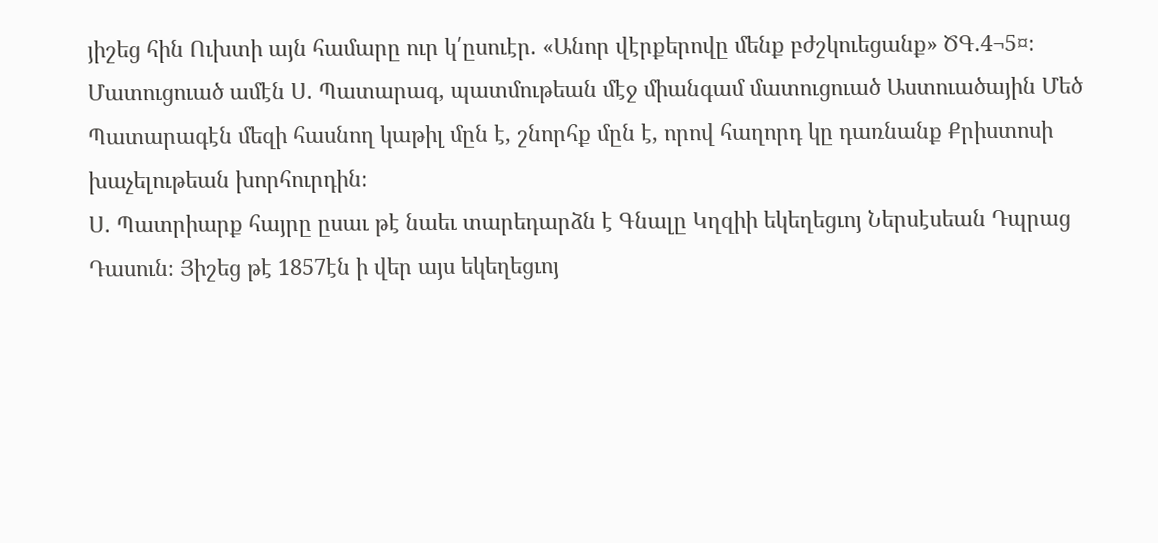յիշեց հին Ուխտի այն համարը ուր կ՛ըսուէր. «Անոր վէրքերովը մենք բժշկուեցանք» ԾԳ.4¬5¤։ Մատուցուած ամէն Ս. Պատարագ, պատմութեան մէջ միանգամ մատուցուած Աստուածային Մեծ Պատարագէն մեզի հասնող կաթիլ մըն է, շնորհք մըն է, որով հաղորդ կը դառնանք Քրիստոսի խաչելութեան խորհուրդին։
Ս. Պատրիարք հայրը ըսաւ թէ նաեւ տարեդարձն է Գնալը Կղզիի եկեղեցւոյ Ներսէսեան Դպրաց Դասուն։ Յիշեց թէ 1857էն ի վեր այս եկեղեցւոյ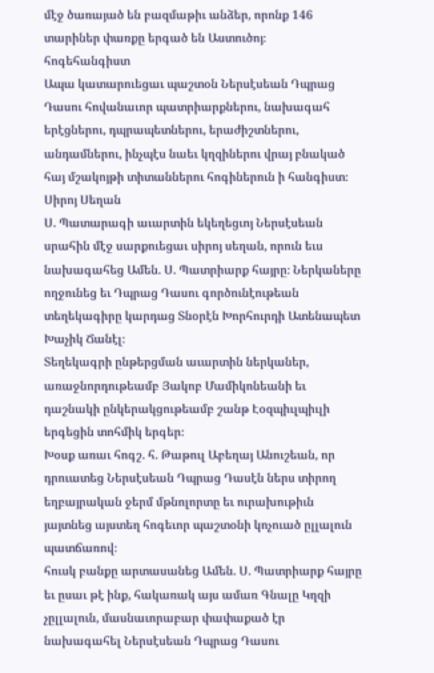մէջ ծառայած են բազմաթիւ անձեր, որոնք 146 տարիներ փառքը երգած են Աստուծոյ։
հոգեհանգիստ
Ապա կատարուեցաւ պաշտօն Ներսէսեան Դպրաց Դասու հովանաւոր պատրիարքներու, նախագահ երէցներու, դպրապետներու, երաժիշտներու, անդամներու, ինչպէս նաեւ կղզիներու վրայ բնակած հայ մշակոյթի տիտաններու հոգիներուն ի հանգիստ։
Սիրոյ Սեղան
Ս. Պատարագի աւարտին եկեղեցւոյ Ներսէսեան սրահին մէջ սարքուեցաւ սիրոյ սեղան, որուն եւս նախագահեց Ամեն. Ս. Պատրիարք հայրը։ Ներկաները ողջունեց եւ Դպրաց Դասու գործունէութեան տեղեկագիրը կարդաց Տնօրէն Խորհուրդի Ատենապետ Խաչիկ Ճանէլ։
Տեղեկագրի ընթերցման աւարտին ներկաներ, առաջնորդութեամբ Յակոբ Մամիկոնեանի եւ դաշնակի ընկերակցութեամբ շանթ Էօզպիւլպիւլի երգեցին տոհմիկ երգեր։
Խօսք առաւ հոգշ. հ. Թաթուլ Աբեղայ Անուշեան, որ դրուատեց Ներսէսեան Դպրաց Դասէն ներս տիրող եղբայրական ջերմ մթնոլորտը եւ ուրախութիւն յայտնեց այստեղ հոգեւոր պաշտօնի կոչուած ըլլալուն պատճառով։
հուսկ բանքը արտասանեց Ամեն. Ս. Պատրիարք հայրը եւ ըսաւ թէ ինք, հակառակ այս ամառ Գնալը Կղզի չըլլալուն, մասնաւորաբար փափաքած էր նախագահել Ներսէսեան Դպրաց Դասու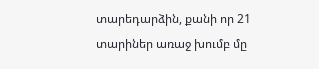տարեդարձին, քանի որ 21 տարիներ առաջ խումբ մը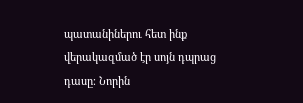պատանիներու հետ ինք վերակազմած էր սոյն դպրաց դասը։ Նորին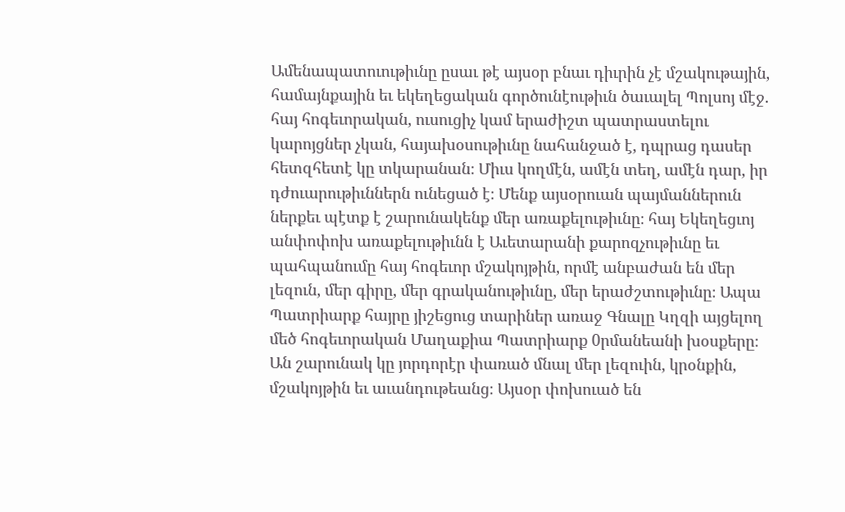Ամենապատուութիւնը ըսաւ թէ այսօր բնաւ դիւրին չէ մշակութային, համայնքային եւ եկեղեցական գործունէութիւն ծաւալել Պոլսոյ մէջ. հայ հոգեւորական, ուսուցիչ կամ երաժիշտ պատրաստելու կարոյցներ չկան, հայախօսութիւնը նահանջած է, դպրաց դասեր հետզհետէ կը տկարանան։ Միւս կողմէն, ամէն տեղ, ամէն դար, իր դժուարութիւններն ունեցած է։ Մենք այսօրուան պայմաններուն ներքեւ պէտք է շարունակենք մեր առաքելութիւնը։ հայ Եկեղեցւոյ անփոփոխ առաքելութիւնն է Աւետարանի քարոզչութիւնը եւ պահպանումը հայ հոգեւոր մշակոյթին, որմէ անբաժան են մեր լեզուն, մեր գիրը, մեր գրականութիւնը, մեր երաժշտութիւնը։ Ապա Պատրիարք հայրը յիշեցուց տարիներ առաջ Գնալը Կղզի այցելող մեծ հոգեւորական Մաղաքիա Պատրիարք 0րմանեանի խօսքերը։ Ան շարունակ կը յորդորէր փառած մնալ մեր լեզուին, կրօնքին, մշակոյթին եւ աւանդութեանց։ Այսօր փոխուած են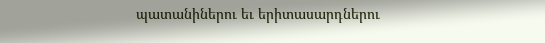պատանիներու եւ երիտասարդներու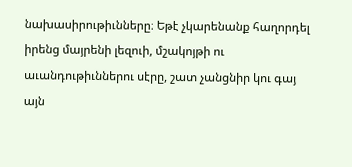նախասիրութիւնները։ Եթէ չկարենանք հաղորդել իրենց մայրենի լեզուի, մշակոյթի ու աւանդութիւններու սէրը, շատ չանցնիր կու գայ այն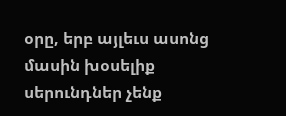օրը, երբ այլեւս ասոնց մասին խօսելիք սերունդներ չենք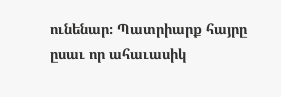ունենար։ Պատրիարք հայրը ըսաւ որ ահաւասիկ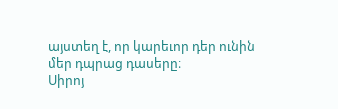այստեղ է, որ կարեւոր դեր ունին մեր դպրաց դասերը։
Սիրոյ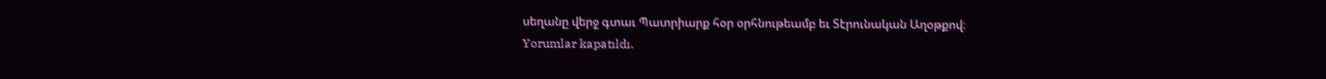սեղանը վերջ գտաւ Պատրիարք հօր օրհնութեամբ եւ Տէրունական Աղօթքով։
Yorumlar kapatıldı.